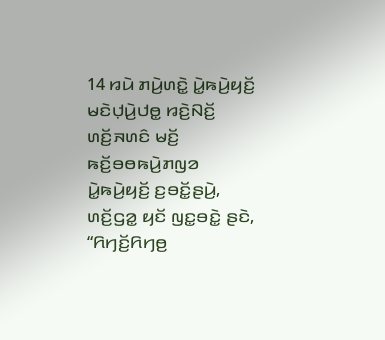14 ꤙꤣꤧ ꤊꤣꤧ꤬ꤛꤢꤧ꤭ ꤣꤧ꤭ꤒꤣꤧ꤬ꤟꤢꤩ꤬ ꤗꤢꤧꤓ꤫ꤣꤧ꤬ꤓꤥ꤭ ꤙꤢꤧ꤬ꤡꤢꤩ꤬ ꤛꤢꤩ꤬ꤏꤛꤢꤨ ꤗꤢꤩ꤬ ꤒꤢꤩ꤬ꤋꤥꤒꤣꤧ꤬ꤊꤜꤤ ꤣꤧ꤭ꤒꤣꤧ꤬ꤟꤢꤩ꤬ ꤢ꤬ꤋꤢꤩ꤭ꤔꤣꤧ꤬, ꤛꤢꤩ꤬ꤞꤤ꤭ ꤟꤢꤩ ꤜꤢ꤭ꤋꤢꤧ꤭ ꤔꤢꤧ, “ꤖꤚꤢꤩ꤬ꤖꤚꤥ꤬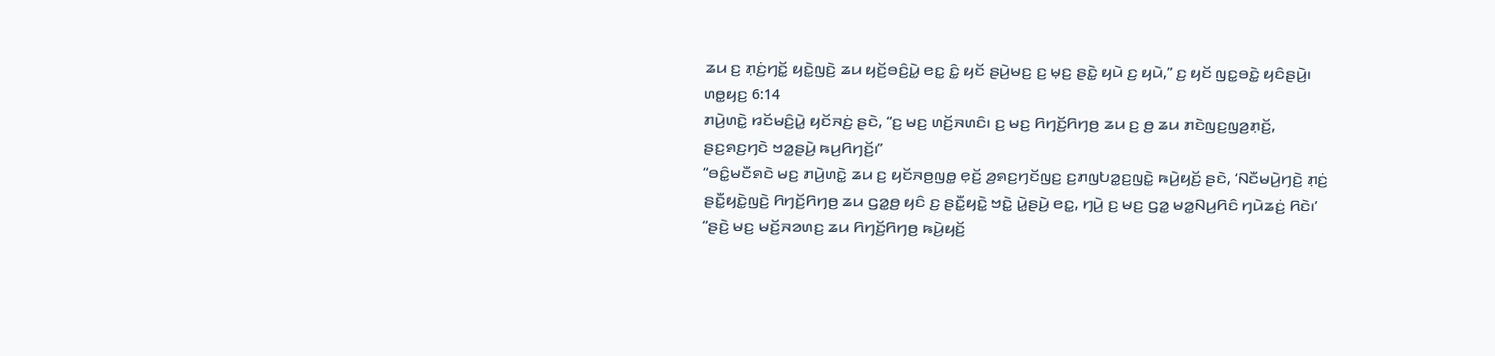ꤘꤣ ꤢ꤬ ꤊ꤫ꤢꤦ꤬ꤚꤢꤩ꤭ ꤟꤢꤧ꤭ꤜꤢꤧ꤬ ꤘꤣ ꤟꤢꤩ꤬ꤋꤢꤨ꤬ꤣꤧ꤭ ꤕꤢ꤭ ꤢꤨ꤭ ꤟꤢꤩ ꤔꤣꤧ꤬ꤗꤢ꤬ ꤢ꤬ ꤗ꤫ꤢ꤬ ꤔꤢꤧ꤭ ꤟꤣꤧ ꤢ꤬ ꤟꤣꤧ,” ꤢ꤬ ꤟꤢꤩ ꤜꤢ꤭ꤋꤢꤧ꤭ ꤟꤢꤨꤔꤣꤧ꤬꤯
ꤛꤥ꤭ꤟꤢ꤬ 6:14
ꤊꤣꤧ꤬ꤛꤢꤧ꤭ ꤙꤢꤩꤗꤢꤨ꤬ꤣꤧ꤭ ꤟꤢꤩꤏꤢꤦ꤬ ꤔꤢꤧ, “ꤢ꤬ ꤗꤢ꤬ ꤛꤢꤩ꤬ꤏꤛꤢꤨ꤯ ꤢ꤬ ꤗꤢ꤬ ꤖꤚꤢꤩ꤬ꤖꤚꤥ꤬ ꤘꤣ ꤢ꤬ ꤥ꤬ ꤘꤣ ꤊꤢꤧꤜꤢ꤬ꤜꤤ꤬ꤊ꤫ꤢꤩ꤬, ꤔꤢ꤬ꤎꤢ꤬ꤚꤢꤧ ꤠꤤ꤭ꤔꤣꤧ꤬ ꤒꤣ꤬ꤖꤚꤢꤩ꤬꤯”
“ꤋꤢꤨ꤭ꤗꤢꤪꤎꤢꤧ ꤗꤢ꤬ ꤊꤣꤧ꤬ꤛꤢꤧ꤭ ꤘꤣ ꤢ꤬ ꤟꤢꤩꤏꤥ꤬ꤜꤥ꤭ ꤕ꤫ꤢꤩ꤬ ꤤ꤬ꤎꤢ꤬ꤚꤢꤩꤜꤢ꤬ ꤢ꤬ꤊꤜꤝꤤ꤭ꤢ꤬ꤜꤢꤧ꤭ ꤒꤣꤧ꤬ꤟꤢꤩ꤬ ꤔꤢꤧ, ‘ꤡꤢꤪꤗꤣꤧ꤬ꤚꤢꤧ꤬ ꤊ꤫ꤢꤦ꤬ ꤔꤢꤪ꤭ꤟꤢꤧ꤭ꤜꤢꤧ꤬ ꤖꤚꤢꤩ꤬ꤖꤚꤥ꤬ ꤘꤣ ꤞꤤ꤭ꤥ꤬ ꤟꤢꤨ ꤢ꤬ ꤔꤢꤪ꤭ꤟꤢꤧ꤭ ꤠꤢꤧ꤭ ꤣꤧ꤭ꤔꤣꤧ꤬ ꤕꤢ꤭, ꤚꤣꤧ꤬ ꤢ꤬ ꤗꤢ꤬ ꤞꤤ꤭ ꤗꤤ꤭ꤡꤣ꤬ꤖꤢꤨ ꤚꤣꤧꤘꤢꤦ꤬ ꤖꤢꤧ꤯’
“ꤔꤢꤧ꤬ ꤗꤢ꤬ ꤗꤢꤩ꤬ꤏꤤꤛꤢ꤬ ꤘꤣ ꤖꤚꤢꤩ꤬ꤖꤚꤥ꤬ ꤒꤣꤧ꤬ꤟꤢꤩ꤬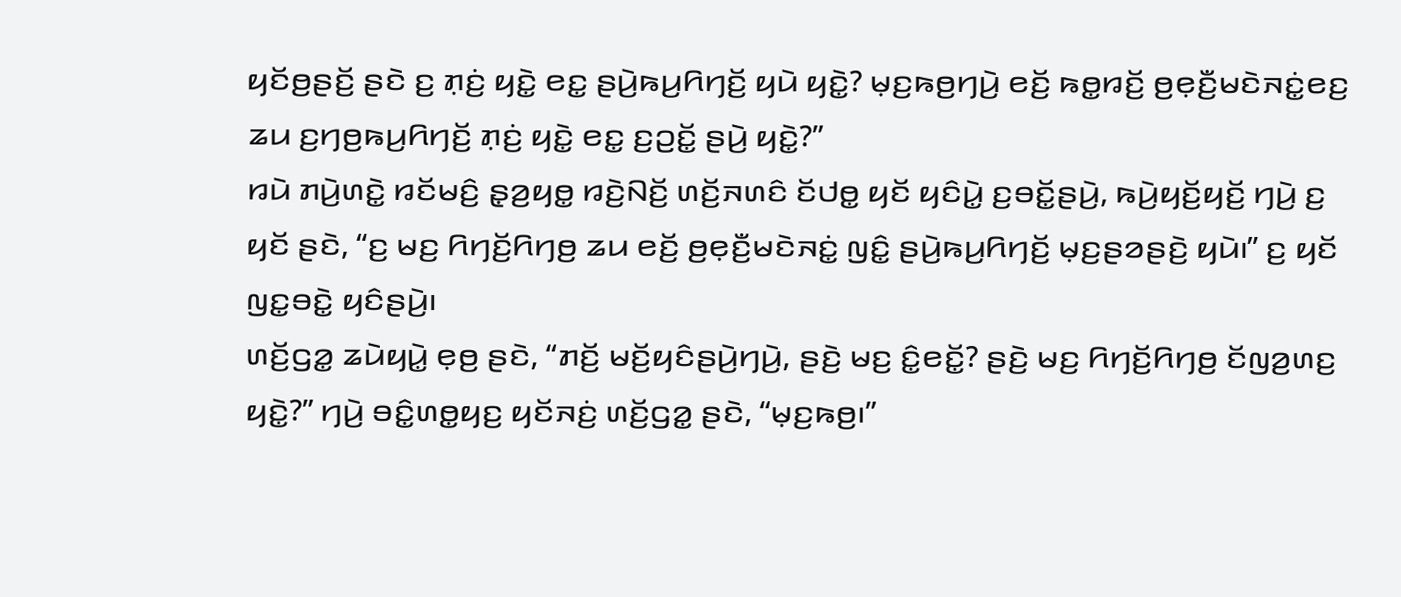ꤟꤢꤩꤥ꤬ꤔꤢꤩ꤬ ꤔꤢꤧ ꤢ꤬ ꤊ꤫ꤢꤦ꤬ ꤟꤢꤧ꤭ ꤕꤢ꤭ ꤔꤣꤧ꤬ꤒꤣ꤬ꤖꤚꤢꤩ꤬ ꤟꤣꤧ ꤟꤢꤧ꤭? ꤗ꤫ꤢ꤬ꤒꤥ꤬ꤚꤣꤧ꤬ ꤕꤢꤩ꤬ ꤒꤥ꤭ꤙꤢꤩ꤬ ꤥ꤬ꤕ꤫ꤢꤪ꤬ꤗꤢꤧꤏꤢꤦ꤭ꤕꤢ꤬ ꤘꤣ ꤢ꤬ꤚꤥ꤬ꤒꤣ꤬ꤖꤚꤢꤩ꤬ ꤊ꤫ꤢꤦ꤬ ꤟꤢꤧ꤭ ꤕꤢ꤭ ꤢ꤬ꤑꤢꤩ꤭ ꤔꤣꤧ꤬ ꤟꤢꤧ꤭?”
ꤙꤣꤧ ꤊꤣꤧ꤬ꤛꤢꤧ꤭ ꤙꤢꤩꤗꤢꤨ꤬ ꤔ꤫ꤤ꤬ꤟꤥ꤭ ꤙꤢꤧ꤬ꤡꤢꤩ꤬ ꤛꤢꤩ꤬ꤏꤛꤢꤨ ꤢꤩꤓꤥ꤭ ꤟꤢꤩ ꤟꤢꤨꤣꤧ꤭ ꤢ꤬ꤋꤢꤩ꤭ꤔꤣꤧ꤬, ꤒꤣꤧ꤬ꤟꤢꤩ꤬ꤟꤢꤩ꤬ ꤚꤣꤧ꤬ ꤢ꤬ ꤟꤢꤩ ꤔꤢꤧ, “ꤢ꤬ ꤗꤢ꤬ ꤖꤚꤢꤩ꤬ꤖꤚꤥ꤬ ꤘꤣ ꤕꤢꤩ꤬ ꤥ꤬ꤕ꤫ꤢꤪ꤬ꤗꤢꤧꤏꤢꤦ꤭ ꤜꤢꤨ꤭ ꤔꤣꤧ꤬ꤒꤣ꤬ꤖꤚꤢꤩ꤬ ꤗ꤫ꤢ꤬ꤔꤤꤔꤢꤧ꤬ ꤟꤣꤧ꤯” ꤢ꤬ ꤟꤢꤩ ꤜꤢ꤭ꤋꤢꤧ꤭ ꤟꤢꤨꤔꤣꤧ꤬꤯
ꤛꤢꤩ꤬ꤞꤤ꤭ ꤘꤣꤧꤟꤣꤧ꤭ ꤕ꤫ꤥ꤬ ꤔꤢꤧ, “ꤊꤢꤩ꤬ ꤗꤢꤩ꤬ꤟꤢꤨꤔꤣꤧ꤬ꤚꤣꤧ꤬, ꤔꤢꤧ꤬ ꤗꤢ꤬ ꤢꤨ꤭ꤕꤢꤩ꤭? ꤔꤢꤧ꤬ ꤗꤢ꤬ ꤖꤚꤢꤩ꤬ꤖꤚꤥ꤬ ꤢꤩꤜꤤ꤬ꤛꤢ꤬ ꤟꤢꤧ꤭?” ꤚꤣꤧ꤬ ꤋꤢꤨ꤭ꤛꤥ꤭ꤟꤢ꤬ ꤟꤢꤩꤏꤢꤦ꤬ ꤛꤢꤩ꤬ꤞꤤ꤭ ꤔꤢꤧ, “ꤗ꤫ꤢ꤬ꤒꤥ꤬꤯”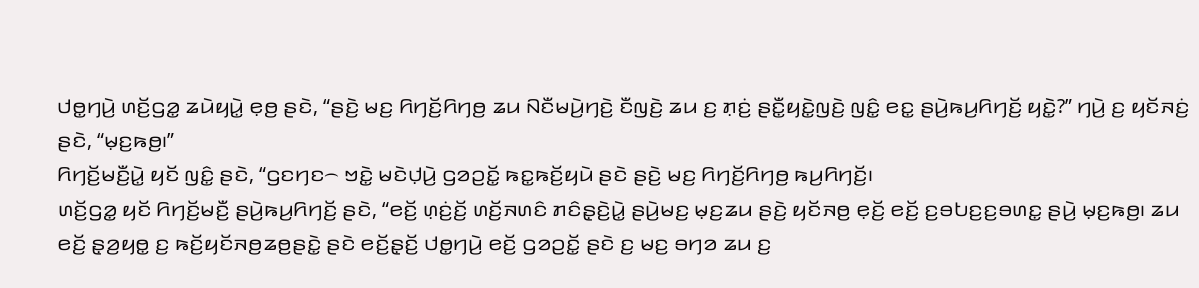ꤓꤥ꤭ꤚꤣꤧ꤬ ꤛꤢꤩ꤬ꤞꤤ꤭ ꤘꤣꤧꤟꤣꤧ꤭ ꤕ꤫ꤥ꤬ ꤔꤢꤧ, “ꤔꤢꤧ꤬ ꤗꤢ꤬ ꤖꤚꤢꤩ꤬ꤖꤚꤥ꤬ ꤘꤣ ꤡꤢꤪꤗꤣꤧ꤬ꤚꤢꤧ꤬ ꤢꤪꤜꤢꤧ꤬ ꤘꤣ ꤢ꤬ ꤊ꤫ꤢꤦ꤬ ꤔꤢꤪ꤭ꤟꤢꤧ꤭ꤜꤢꤧ꤬ ꤜꤢꤨ꤭ ꤕꤢ꤭ ꤔꤣꤧ꤬ꤒꤣ꤬ꤖꤚꤢꤩ꤬ ꤟꤢꤧ꤭?” ꤚꤣꤧ꤬ ꤢ꤬ ꤟꤢꤩꤏꤢꤦ꤬ ꤔꤢꤧ, “ꤗ꤫ꤢ꤬ꤒꤥ꤬꤯”
ꤖꤚꤢꤩ꤬ꤗꤢꤪ꤬ꤣꤧ꤭ ꤟꤢꤩ ꤜꤢꤨ꤭ ꤔꤢꤧ, “ꤞꤢꤚꤢ꤮ ꤠꤢꤧ꤭ ꤗꤢꤧꤓ꤫ꤣꤧ꤬ ꤞꤤꤑꤢꤩ꤭ ꤒꤢ꤭ꤒꤢꤩ꤬ꤟꤣꤧ ꤔꤢꤧ ꤔꤢꤧ꤬ ꤗꤢ꤬ ꤖꤚꤢꤩ꤬ꤖꤚꤥ꤬ ꤒꤣ꤬ꤖꤚꤢꤩ꤬꤯
ꤛꤢꤩ꤬ꤞꤤ꤭ ꤟꤢꤩ ꤖꤚꤢꤩ꤬ꤗꤢꤪ꤬ ꤔꤣꤧ꤬ꤒꤣ꤬ꤖꤚꤢꤩ꤬ ꤔꤢꤧ, “ꤕꤢꤩ꤬ ꤛ꤫ꤢꤦ꤬ꤢꤩ꤬ ꤛꤢꤩ꤬ꤏꤛꤢꤨ ꤊꤢꤨꤔ꤫ꤢꤧ꤬ꤣꤧ꤭ ꤔꤣꤧ꤬ꤗꤢ꤬ ꤗ꤫ꤢ꤬ꤘꤣ ꤔꤢꤧ꤬ ꤟꤢꤩꤏꤥ꤬ ꤕ꤫ꤢꤩ꤬ ꤕꤢꤩ꤬ ꤢ꤬ꤋꤝꤢ꤬ꤢ꤬ꤋꤛꤢ꤭ ꤔꤣꤧ꤬ ꤗ꤫ꤢ꤬ꤒꤥ꤬꤯ ꤘꤣ ꤕꤢꤩ꤬ ꤔ꤫ꤤ꤬ꤟꤥ꤭ ꤢ꤬ ꤒꤢꤩ꤬ꤟꤢꤩꤏꤥ꤬ꤘꤥ꤬ꤔꤢꤧ꤭ ꤔꤢꤧ ꤕꤢꤩ꤬ꤔ꤫ꤢꤩ꤬ ꤓꤥ꤭ꤚꤣꤧ꤬ ꤕꤢꤩ꤬ ꤞꤤꤑꤢꤩ꤭ ꤔꤢꤧ ꤢ꤬ ꤗꤢ꤬ ꤋꤚꤤ ꤘꤣ ꤢ꤬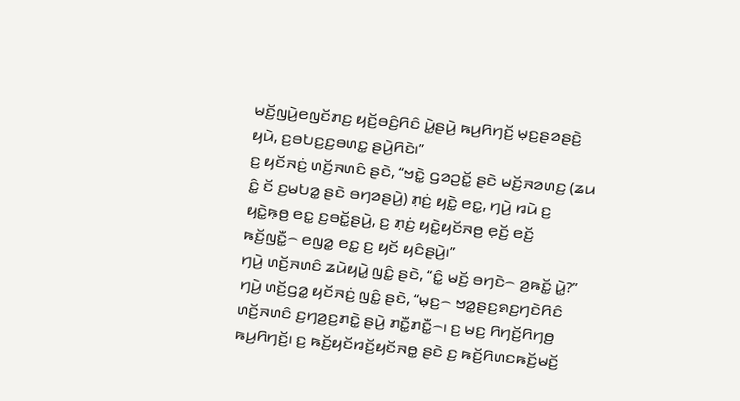ꤗꤢꤩ꤬ꤜꤣꤧ꤬ꤕꤜꤢꤩꤊꤢ꤬ ꤟꤢꤩ꤬ꤋꤢꤨ꤬ꤖꤢꤨ ꤣꤧ꤭ꤔꤣꤧ꤬ ꤒꤣ꤬ꤖꤚꤢꤩ꤬ ꤗ꤫ꤢ꤬ꤔꤤꤔꤢꤧ꤬ ꤟꤣꤧ, ꤢ꤬ꤋꤝꤢ꤬ꤢ꤬ꤋꤛꤢ꤭ ꤔꤣꤧ꤬ꤖꤢꤧ꤯”
ꤢ꤬ ꤟꤢꤩꤏꤢꤦ꤬ ꤛꤢꤩ꤬ꤏꤛꤢꤨ ꤔꤢꤧ, “ꤠꤢꤧ꤭ ꤞꤤꤑꤢꤩ꤭ ꤔꤢꤧ ꤗꤢꤩ꤬ꤏꤤꤛꤢ꤬ (ꤘꤣ ꤢꤨ꤭ ꤢꤩ ꤢ꤬ꤗꤝꤤ꤭ ꤔꤢꤧ ꤋꤚꤤꤔꤣꤧ꤬) ꤊ꤫ꤢꤦ꤬ ꤟꤢꤧ꤭ ꤕꤢ꤭, ꤚꤣꤧ꤬ ꤙꤣꤧ ꤢ꤬ ꤟꤢꤧ꤭ꤒ꤫ꤥ꤬ ꤕꤢ꤭ ꤢ꤬ꤋꤢꤩ꤭ꤔꤣꤧ꤬, ꤢ꤬ ꤊ꤫ꤢꤦ꤬ ꤟꤢꤧ꤭ꤟꤢꤩꤏꤥ꤬ ꤕ꤫ꤢꤩ꤬ ꤕꤢꤩ꤬ ꤒꤢꤩ꤬ꤜꤢꤪ꤭꤮ ꤕꤜꤤ꤭ ꤕꤢ꤭ ꤢ꤬ ꤟꤢꤩ ꤟꤢꤨꤔꤣꤧ꤬꤯”
ꤚꤣꤧ꤬ ꤛꤢꤩ꤬ꤏꤛꤢꤨ ꤘꤣꤧꤟꤣꤧ꤭ ꤜꤢꤨ꤭ ꤔꤢꤧ, “ꤢꤨ꤭ ꤗꤢꤩ꤬ ꤋꤚꤢꤧ꤮ ꤤ꤬ꤒꤢꤩ꤭ ꤣꤧ꤭?” ꤚꤣꤧ꤬ ꤛꤢꤩ꤬ꤞꤤ꤭ ꤟꤢꤩꤏꤢꤦ꤬ ꤜꤢꤨ꤭ ꤔꤢꤧ, “ꤗ꤫ꤢ꤬꤮ ꤠꤤ꤭ꤔꤢ꤬ꤎꤢ꤬ꤚꤢꤧꤖꤢꤨ ꤛꤢꤩ꤬ꤏꤛꤢꤨ ꤢ꤬ꤚꤤ꤬ꤢ꤬ꤊꤢꤧ꤭ ꤔꤣꤧ꤬ ꤊꤢꤪ꤭ꤊꤢꤪ꤭꤮꤯ ꤢ꤬ ꤗꤢ꤬ ꤖꤚꤢꤩ꤬ꤖꤚꤥ꤬ ꤒꤣ꤬ꤖꤚꤢꤩ꤬꤯ ꤢ꤬ ꤒꤢꤩ꤬ꤟꤢꤩꤙꤢꤩ꤬ꤟꤢꤩꤏꤥ꤭ ꤔꤢꤧ ꤢ꤬ ꤒꤢꤩ꤬ꤖꤛꤢꤒꤢꤩ꤬ꤗꤢꤩ꤬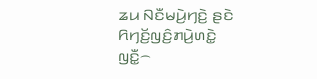ꤘꤣ ꤡꤢꤪꤗꤣꤧ꤬ꤚꤢꤧ꤬ ꤔꤢꤧ ꤖꤚꤢꤩ꤬ꤜꤢꤨ꤬ꤊꤣꤧ꤬ꤛꤢꤧ꤭ ꤜꤢꤪ꤭꤮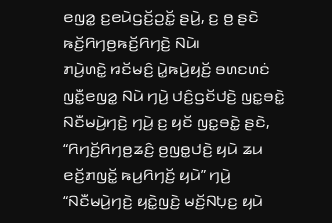ꤕꤜꤤ꤭ ꤢ꤬ꤕꤣꤧꤞꤢꤩ꤬ꤑꤢꤩ꤭ ꤔꤣꤧ꤬, ꤢ꤬ ꤥ꤬ ꤔꤢꤧ ꤒꤢꤩ꤬ꤖꤚꤥ꤬ꤒꤢꤩ꤬ꤖꤚꤢꤧ꤬ ꤡꤣꤧ꤯
ꤊꤣꤧ꤬ꤛꤢꤧ꤭ ꤙꤢꤩꤗꤢꤨ꤬ ꤣꤧ꤭ꤒꤣꤧ꤬ꤟꤢꤩ꤬ ꤋꤛꤢꤛꤢꤦ ꤜꤢꤪ꤭ꤕꤜꤤ꤭ ꤡꤣꤧ ꤚꤣꤧ꤬ ꤓꤢꤨ꤬ꤞꤢꤩꤓꤢꤧ꤬ ꤜꤢ꤭ꤋꤢꤧ꤭ ꤡꤢꤪꤗꤣꤧ꤬ꤚꤢꤧ꤬ ꤚꤣꤧ꤬ ꤢ꤬ ꤟꤢꤩ ꤜꤢ꤭ꤋꤢꤧ꤭ ꤔꤢꤧ, “ꤖꤚꤢꤩ꤬ꤖꤚꤥ꤬ꤘꤢꤨ꤬ ꤥ꤬ꤜꤥ꤭ꤓꤢꤧ꤬ ꤟꤣꤧ ꤘꤣ ꤕꤢꤩ꤬ꤊꤜꤢꤩ꤭ ꤒꤣ꤬ꤖꤚꤢꤩ꤬ ꤟꤣꤧ” ꤚꤣꤧ꤬ “ꤡꤢꤪꤗꤣꤧ꤬ꤚꤢꤧ꤬ ꤟꤢꤧ꤭ꤜꤢꤧ꤬ ꤗꤢꤩ꤬ꤡꤝ꤫ꤢ꤬ ꤟꤣꤧ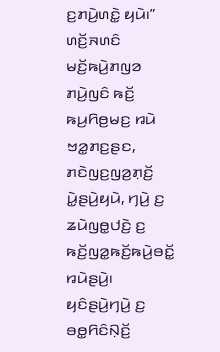ꤢ꤬ꤊꤣꤧ꤬ꤛꤢꤧ꤭ ꤟꤣꤧ꤯”
ꤛꤢꤩ꤬ꤏꤛꤢꤨ ꤗꤢꤩ꤬ꤒꤣꤧ꤬ꤊꤜꤤ ꤊꤣꤧ꤬ꤜꤢꤨ ꤒꤢꤩ꤬ ꤒꤣ꤬ꤖꤥ꤬ꤗꤢ꤬ ꤙꤣꤧ ꤠꤤ꤭ꤊꤢ꤬ꤔꤢ, ꤊꤢꤧꤜꤢ꤬ꤜꤤ꤬ꤊ꤫ꤢꤩ꤬ ꤣꤧ꤭ꤔꤣꤧ꤬ꤟꤣꤧ, ꤚꤣꤧ꤬ ꤢ꤬ ꤘꤣꤧꤜꤥ꤭ꤓꤢꤧ꤬ ꤢ꤬ ꤒꤢꤩ꤬ꤜꤤ꤭ꤒꤢꤩ꤬ꤒꤣꤧ꤬ꤋꤢꤩ꤭ ꤙꤣꤧꤔꤣꤧ꤬꤯ ꤟꤢꤨꤔꤣꤧ꤬ꤚꤣꤧ꤬ ꤢ꤬ ꤋꤥ꤭ꤖꤢꤨꤡ꤫ꤢꤩ꤬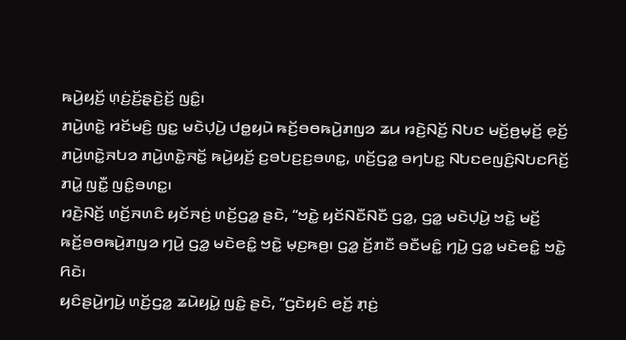ꤒꤣꤧ꤬ꤟꤢꤩ꤬ ꤛ꤫ꤢꤦ꤬ꤢꤩ꤬ꤔ꤫ꤢꤧ꤬ꤢꤩ꤬ ꤜꤢꤨ꤭꤯
ꤊꤣꤧ꤬ꤛꤢꤧ꤭ ꤙꤢꤩꤗꤢꤨ꤬ ꤜꤢ꤭ ꤗꤢꤧꤓ꤫ꤣꤧ꤬ ꤓꤥ꤭ꤟꤣꤧ ꤒꤢꤩ꤬ꤋꤥꤒꤣꤧ꤬ꤊꤜꤤ ꤘꤣ ꤙꤢꤧ꤬ꤡꤢꤩ꤬ ꤡꤝꤢ ꤗꤢꤩ꤬ꤥ꤬ꤗ꤫ꤢꤩ꤬ ꤕ꤫ꤢꤩ꤬ ꤊꤣꤧ꤬ꤛꤢꤧ꤭ꤏꤝꤤ ꤊꤣꤧ꤬ꤛꤢꤧ꤭ꤏꤢꤩ꤭ ꤒꤣꤧ꤬ꤟꤢꤩ꤬ ꤢ꤬ꤋꤝꤢ꤬ꤢ꤬ꤋꤛꤢ꤭, ꤛꤢꤩ꤬ꤞꤤ꤭ ꤋꤚꤝꤢ꤭ ꤡꤝꤢꤕꤜꤢꤨ꤬ꤡꤝꤢꤖꤢꤩ꤬ ꤊꤣꤧ꤭ ꤜꤢꤪ꤭ ꤜꤢꤨ꤭ꤋꤛꤢ꤭꤯
ꤙꤢꤧ꤬ꤡꤢꤩ꤬ ꤛꤢꤩ꤬ꤏꤛꤢꤨ ꤟꤢꤩꤏꤢꤦ꤬ ꤛꤢꤩ꤬ꤞꤤ꤭ ꤔꤢꤧ, “ꤠꤢꤧ꤭ ꤟꤢꤩꤡꤢꤪꤡꤢꤪ ꤞꤤ꤭, ꤞꤤ꤭ ꤗꤢꤧꤓ꤫ꤣꤧ꤬ ꤠꤢꤧ꤭ ꤗꤢꤩ꤬ ꤒꤢꤩ꤬ꤋꤥꤒꤣꤧ꤬ꤊꤜꤤ ꤚꤣꤧ꤬ ꤞꤤ꤭ ꤗꤢꤧꤕꤢꤨ꤭ ꤠꤢꤧ꤭ ꤗ꤫ꤢ꤬ꤒꤥ꤬꤯ ꤞꤤ꤭ ꤢꤩ꤬ꤊꤢꤪ ꤋꤢꤪꤗꤢꤨ꤭ ꤚꤣꤧ꤬ ꤞꤤ꤭ ꤗꤢꤧꤕꤢꤨ꤭ ꤠꤢꤧ꤭ ꤖꤢꤧ꤯
ꤟꤢꤨꤔꤣꤧ꤬ꤚꤣꤧ꤬ ꤛꤢꤩ꤬ꤞꤤ꤭ ꤘꤣꤧꤟꤣꤧ꤭ ꤜꤢꤨ꤭ ꤔꤢꤧ, “ꤞꤢꤧꤟꤢꤨ ꤕꤢꤩ꤬ ꤊ꤫ꤢꤦ꤬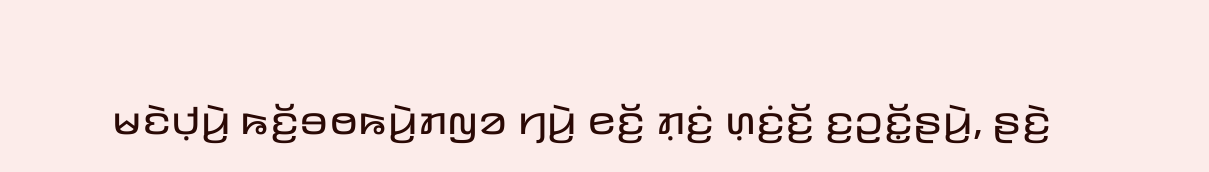ꤗꤢꤧꤓ꤫ꤣꤧ꤬ ꤒꤢꤩ꤬ꤋꤥꤒꤣꤧ꤬ꤊꤜꤤ ꤚꤣꤧ꤬ ꤕꤢꤩ꤬ ꤊ꤫ꤢꤦ꤬ ꤛ꤫ꤢꤦ꤬ꤢꤩ꤬ ꤢ꤬ꤑꤢꤩ꤭ꤔꤣꤧ꤬, ꤔꤢꤧ꤬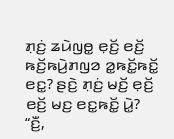ꤊ꤫ꤢꤦ꤬ ꤘꤣꤧꤜꤥ꤭ ꤕ꤫ꤢꤩ꤬ ꤕꤢꤩ꤬ ꤒꤢꤩ꤬ꤒꤣꤧ꤬ꤊꤜꤤ ꤤ꤭ꤒꤢꤩ꤭ꤒꤢꤩ꤭ ꤕꤢ꤭? ꤔꤢꤧ꤬ ꤊ꤫ꤢꤦ꤬ ꤗꤢꤩ꤬ ꤕ꤫ꤢꤩ꤬ ꤕꤢꤩ꤬ ꤗꤢ꤬ ꤕꤢ꤭ꤒꤢꤩ꤭ ꤣꤧ꤭?
“ꤢꤪ꤬,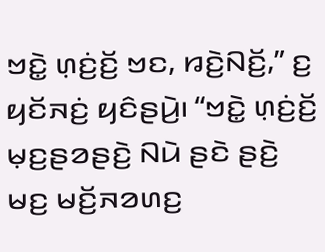ꤠꤢꤧ꤭ ꤛ꤫ꤢꤦ꤬ꤢꤩ꤬ ꤠꤢ, ꤙꤢꤧ꤬ꤡꤢꤩ꤬,” ꤢ꤬ ꤟꤢꤩꤏꤢꤦ꤬ ꤟꤢꤨꤔꤣꤧ꤬꤯ “ꤠꤢꤧ꤭ ꤛ꤫ꤢꤦ꤬ꤢꤩ꤬ ꤗ꤫ꤢ꤬ꤔꤤꤔꤢꤧ꤬ ꤡꤣꤧ ꤔꤢꤧ ꤔꤢꤧ꤬ ꤗꤢ꤬ ꤗꤢꤩ꤬ꤏꤤꤛꤢ꤬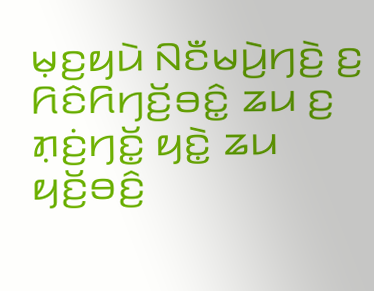ꤗ꤫ꤢ꤬ꤟꤣꤧ ꤡꤢꤪꤗꤣꤧ꤬ꤚꤢꤧ꤬ ꤢ꤬ ꤖꤢꤨꤖꤚꤢꤩ꤬ꤋꤢꤨ꤭ ꤘꤣ ꤢ꤬ ꤊ꤫ꤢꤦ꤬ꤚꤢꤩ꤭ ꤟꤢꤧ꤭ ꤘꤣ ꤟꤢꤩ꤬ꤋꤢꤨ꤬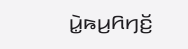ꤣꤧ꤭ꤒꤣ꤬ꤖꤚꤢꤩ꤬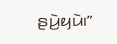ꤔꤣꤧ꤬ꤟꤣꤧ꤯”